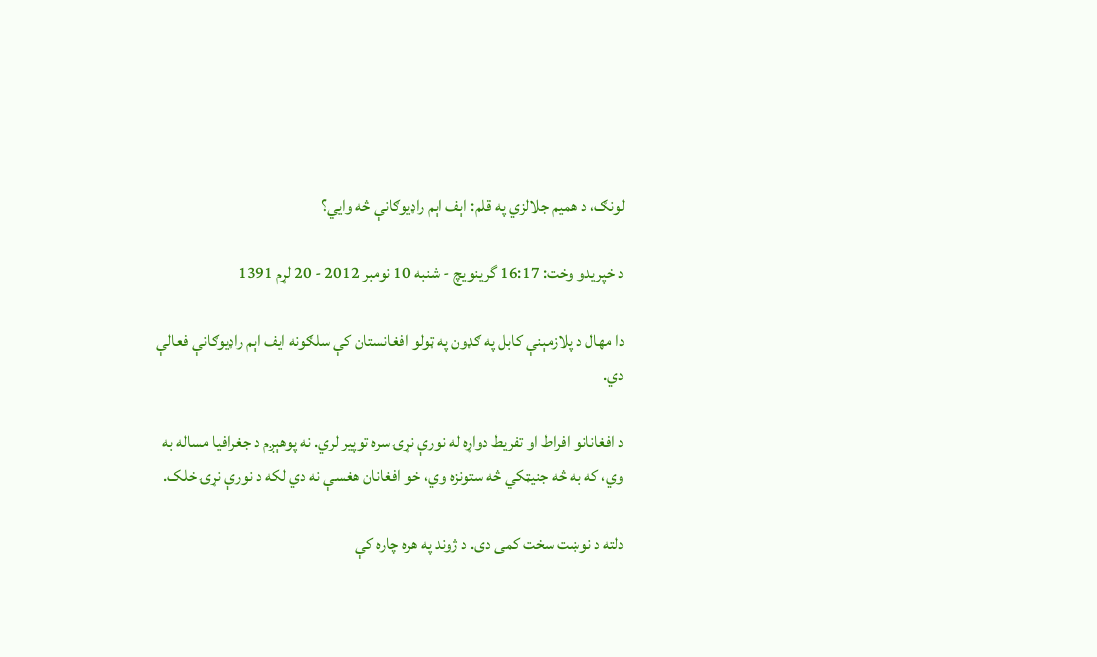لونګ، د هميم جلالزي په قلم: اېف اېم راډيوګانې څه وايي؟

د خپريدو وخت: 16:17 گرینویچ - شنبه 10 نومبر 2012 - 20 لړم 1391

دا مهال د پلازمېنې کابل په ګډون په ټولو افغانستان کې سلګونه ايف اېم راډيوګانې فعالې دي.

د افغانانو افراط او تفريط دواړه له نورې نړۍ سره توپير لري. نه پوهېږم د جغرافيا مساله به وي، که به څه جنيټکي څه ستونزه وي، خو افغانان هغسې نه دي لکه د نورې نړۍ خلک.

دلته د نوښت سخت کمی دی. د ژوند په هره چاره کې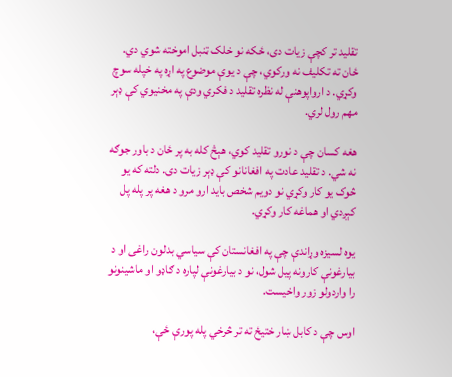تقليد تر کچې زيات دی، ځکه نو خلک ټنبل اموخته شوي دي. ځان ته تکليف نه ورکوي، چې د يوې موضوع په اړه په خپله سوچ وکړي. د ارواپوهنې له نظره تقليد د فکري ودې په مخنيوي کې ډېر مهم رول لري.

هغه کسان چې د نورو تقليد کوي، هېڅ کله به پر ځان د باور جوګه نه شي. د تقليد عادت په افغانانو کې ډېر زيات دی. دلته که يو څوک يو کار وکړي نو دويم شخص بايد ارو مرو د هغه پر پله پل کېږدي او هماغه کار وکړي.

يوه لسيزه وړاندې چې په افغانستان کې سياسي بدلون راغی او د بيارغونې کارونه پيل شول، نو د بيارغونې لپاره د ګاډو او ماشینونو را واردولو زور واخيست.

اوس چې د کابل ښار ختيځ ته تر څرخي پله پورې ځې،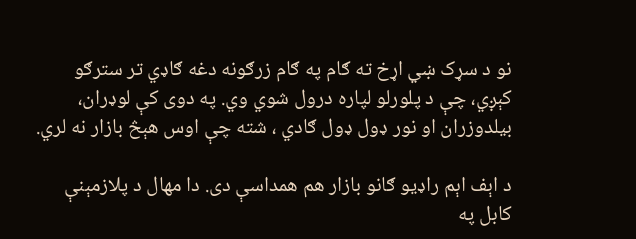نو د سړک ښي اړخ ته ګام په ګام زرګونه دغه ګاډي تر سترګو کېږي، چې د پلورلو لپاره درول شوي وي. په دوی کې لوډران، بيلدوزران او نور ډول ډول ګادي ، شته چې اوس هېڅ بازار نه لري.

د اېف اېم راډيو ګانو بازار هم همداسې دی. دا مهال د پلازمېنې کابل په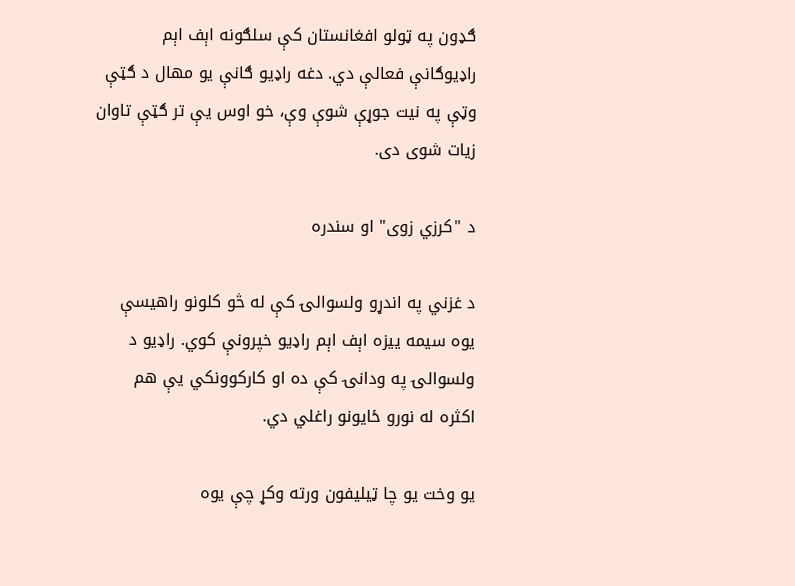ګډون په ټولو افغانستان کې سلګونه اېف اېم راډيوګانې فعالې دي. دغه راډيو ګانې يو مهال د ګټې وټې په نيت جوړې شوې وې، خو اوس يې تر ګټې تاوان زيات شوی دی.

د "کرزي زوی" او سندره

د غزني په اندړو ولسوالۍ کې له څو کلونو راهيسې يوه سيمه ييزه اېف اېم راډيو خپرونې کوي. راډيو د ولسوالۍ په ودانۍ کې ده او کارکوونکي يې هم اکثره له نورو ځايونو راغلي دي.

يو وخت يو چا ټيليفون ورته وکړ چې يوه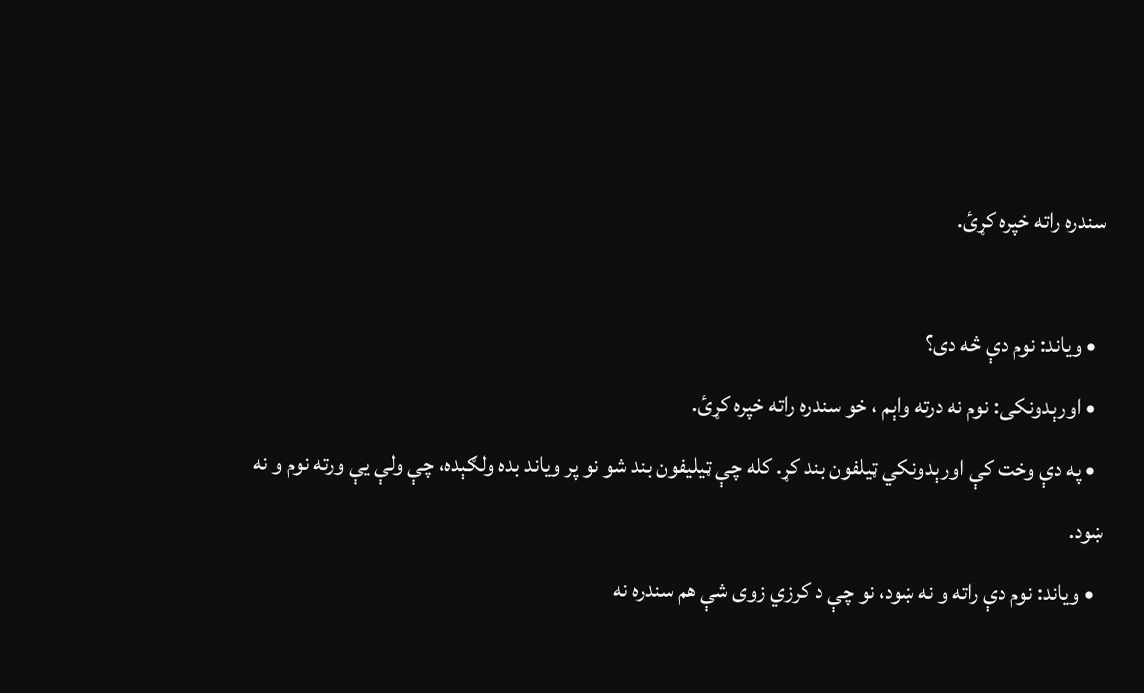سندره راته خپره کړئ.

  • وياند: نوم دې څه دی؟
  • اورېدونکی: نوم نه درته واېم ، خو سندره راته خپره کړئ.
  • په دې وخت کې اورېدونکي ټيلفون بند کړ. کله چې ټيليفون بند شو نو پر وياند بده ولګېده، چې ولې يې ورته نوم و نه ښود.
  • وياند: نوم دې راته و نه ښود، نو چې د کرزي زوی شې هم سندره نه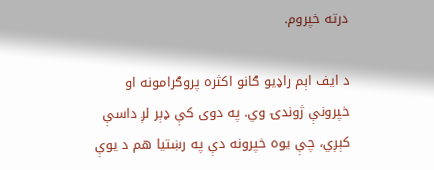درته خپروم.

د ايف اېم راډيو ګانو اکثره پروګرامونه او خپرونې ژوندۍ وي. په دوی کې ډېر لږ داسې کېږي، چې يوه خپرونه دې په رښتيا هم د يوې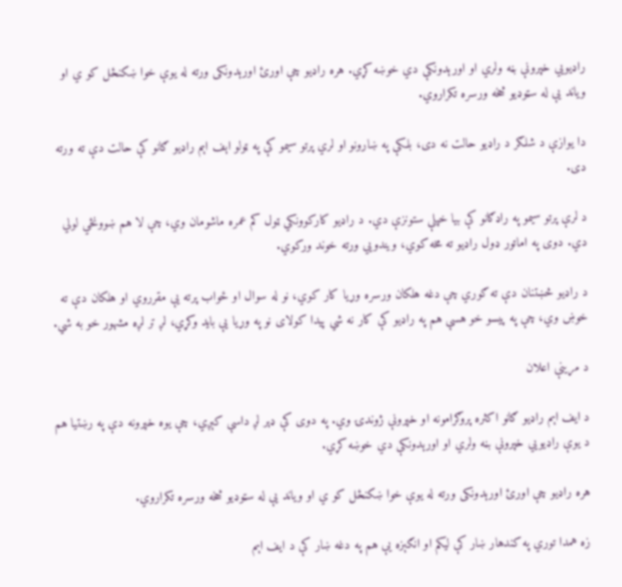راډيويي خپرونې بڼه ولري او اورېدونکې دي خوښه کړي. هره راډيو چې اورئ اورېدونکی ورته له يوې خوا ښکنځل کو ي او وياند يې له سټوډيو څخه ورسره تکراروي.

دا يوازې د شلګر د راډيو حالت نه دی، بلکې په ښارونو او لري پرتو سيمو کې په ټولو اېف اېم راډيو ګانو کې حالت دې ته ورته دی.

د لرې پرتو سيمو په راډګانو کې بيا خپلې ستونزې دي. د راډيو کارکوونکي ټول کم عمره ماشومان وي، چې لا هم ښوونځي لولي دي. دوی په اماتور ډول راډيو ته مخه کوي، ويندويي ورته خوند ورکوي.

د راډيو څښتنان دې ته ګوري چې دغه هلکان ورسره وړيا کار کوي، نو له سوال او ځواب پرته يې مقرروي او هلکان دې ته خوښ وي، چې په پيسو خو هسې هم په راډيو کې کار نه شي پيدا کولای نو په وړيا يې بايد وکړي، لږ تر لږه مشهور خو به شي.

د مړينې اعلان

د ايف اېم راډيو ګانو اکثره پروګرامونه او خپرونې ژوندۍ وي. په دوی کې ډېر لږ داسې کېږي، چې يوه خپرونه دې په رښتيا هم د يوې راډيويي خپرونې بڼه ولري او اورېدونکې دي خوښه کړي.

هره راډيو چې اورئ اورېدونکی ورته له يوې خوا ښکنځل کو ي او وياند يې له سټوډيو څخه ورسره تکراروي.

زه همدا توري په کندهار ښار کې ليکم او انګېزه يې هم په دغه ښار کې د ايف اېم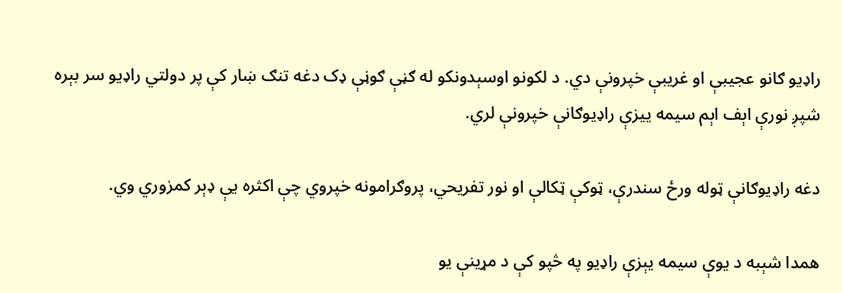راډيو ګانو عجيبې او غريبې خپرونې دي. د لکونو اوسېدونکو له ګڼې ګوڼې ډک دغه تنګ ښار کې پر دولتي راډيو سر بېره شپږ نورې اېف اېم سيمه ييزې راډيوګانې خپرونې لري.

دغه راډيوګانې ټوله ورځ سندرې، ټوکې ټکالې او نور تفريحي، پروګرامونه خپروي چې اکثره يې ډېر کمزوري وي.

همدا شېبه د يوې سيمه يېزې راډيو په څپو کې د مړينې يو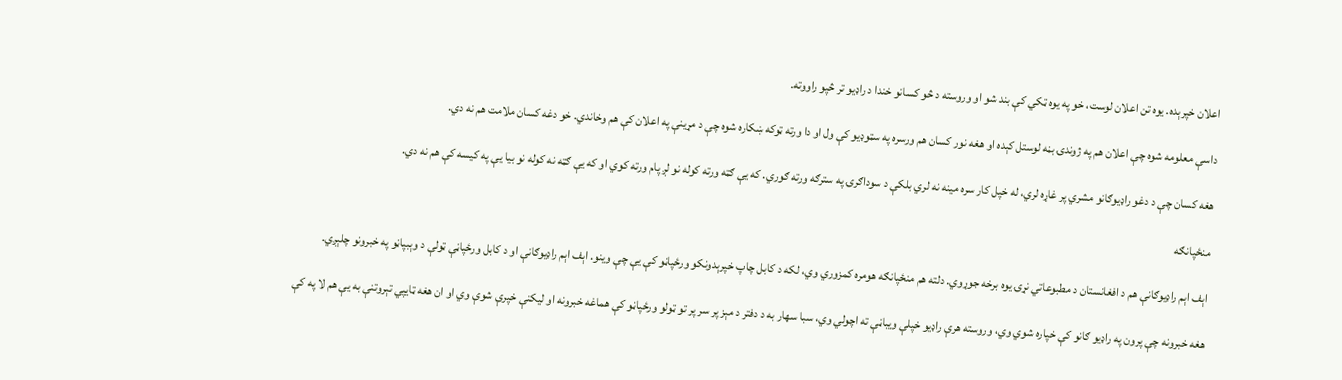اعلان خپرېده. يوه تن اعلان لوست، خو په يوه ټکي کې بند شو او وروسته د څو کسانو خندا د راډيو تر څپو راووته.

داسې معلومه شوه چې اعلان هم په ژوندۍ بڼه لوستل کېده او هغه نور کسان هم ورسره په سټوډيو کې ول او دا ورته ټوکه ښکاره شوه چې د مړينې په اعلان کې هم وخاندي. خو دغه کسان ملامت هم نه دي.

هغه کسان چې د دغو راډيوګانو مشري پر غاړه لري، له خپل کار سره مينه نه لري بلکې د سوداګرۍ په سترګه ورته ګوري. که يې ګټه ورته کوله نو لږ پام ورته کوي او که يې ګټه نه کوله نو بيا يې په کيسه کې هم نه دي.

منځپانګه

اېف اېم راډيوګانې هم د افغانستان د مطبوعاتي نړۍ يوه برخه جوړوي. دلته هم منځپانګه هومره کمزوري وي، لکه د کابل چاپ خپرېدونکو ورځپاڼو کې يې چې وينو. اېف اېم راډيوګانې او د کابل ورځپاڼې ټولې د وېبپاڼو په خبرونو چلېږي.

هغه خبرونه چې پرون په راډيو ګانو کې خپاره شوي وي، وروسته هرې راډيو خپلې ويباڼې ته اچولي وي، سبا سهار به د دفتر د مېز پر سر پر تو ټولو ورځپاڼو کې هماغه خبرونه او ليکنې خپرې شوې وي او ان هغه ټايپي تېروتنې به يې هم لا په کې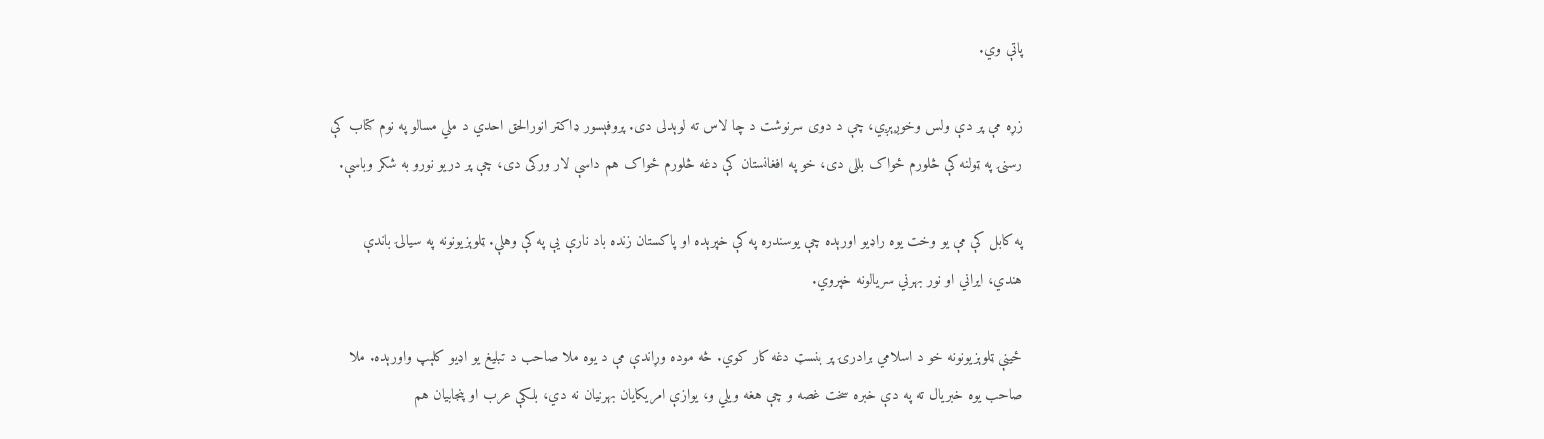پاتې وي.

زړه مې پر دې ولس وخوږېږي، چې د دوی سرنوشت د چا لاس ته لوېدلی دی. پروفېسور ډاکټر انورالحق احدي د ملي مسالو په نوم کتاب کې رسنۍ په ټولنه کې څلورم ځواک بللی دی، خو په افغانستان کې دغه څلورم ځواک هم داسې لار ورکی دی، چې پر دريو نورو به شکر وباسې.

په کابل کې مې يو وخت يوه راډيو اورېده چې يوسندره په کې خپرېده او پاکستان زنده باد نارې يې په کې وهلې. ټلوېزيونونه په سيالۍ باندې هندي، ايراني او نور بهرني سريالونه خپروي.

ځينې ټلوېزيونونه خو د اسلامي برادرۍ پر بنسټ دغه کار کوي. څه موده وړاندې مې د يوه ملا صاحب د تبليغ يو اډيو کلېپ واورېده. ملا صاحب يوه خبريال ته په دې خبره سخت غصه و چې هغه ويلي و، يوازې امريکايان بهرنيان نه دي، بلکې عرب او پنجابيان هم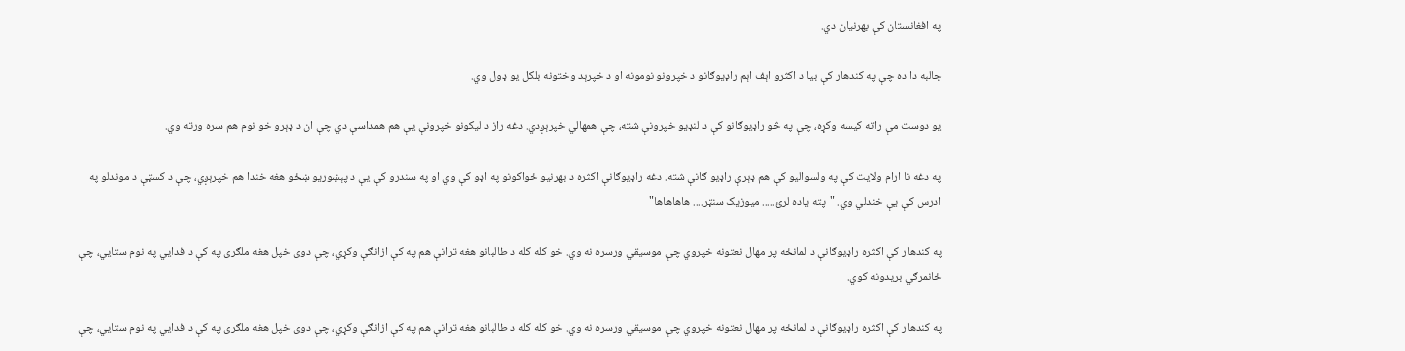په افغانستان کې بهرنيان دي.

جالبه دا ده چې په کندهار کې بيا د اکثرو اېف اېم راډيوګانو د خپرونو نومونه او د خپرېد وختونه بلکل يو ډول وي.

يو دوست مې راته کيسه وکړه، چې په څو راډيوګانو کې د لنډيو خپرونې شته، چې همهالي خپرېږدي. دغه راز د ليکونو خپرونې يې هم همداسې دي چې ان د ډېرو خو نوم هم سره ورته وي.

په دغه نا ارام ولايت کې په ولسواليو کې هم ډېرې راډيو ګانې شته. دغه راډيوګانې اکثره د بهرنيو ځواکونو په اډو کې وي او په سندرو کې يې د پېښوريو ښځو هغه خندا هم خپرېږي، چې د کسټې د موندلو په ادرس کې يې خندلي وي. "پته ياده لرئ..... ميوزيک سنټر.... هاهاهاها"

په کندهار کې اکثره راډيوګانې د لمانځه پر مهال نعتونه خپروي چې موسيقي ورسره نه وي. خو کله کله د طالبانو هغه ترانې هم په کې ازانګې وکړي، چې دوی خپل هغه ملګری په کې د فدايي په نوم ستايي، چې ځانمرګي بريدونه کوي.

په کندهار کې اکثره راډيوګانې د لمانځه پر مهال نعتونه خپروي چې موسيقي ورسره نه وي. خو کله کله د طالبانو هغه ترانې هم په کې ازانګې وکړي، چې دوی خپل هغه ملګری په کې د فدايي په نوم ستايي، چې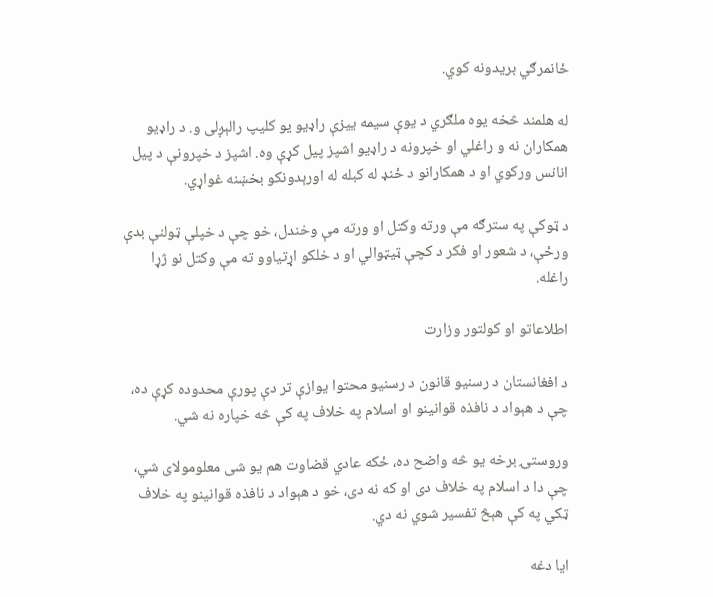ځانمرګي بريدونه کوي.

له هلمند څخه يوه ملګري د يوې سيمه ييزې راډيو يو کليپ رالېږلی و. د راډيو همکاران نه و راغلي او خپرونه د راډيو اشپز پيل کړې وه. اشپز د خپرونې د پيل انانس ورکوي او د همکارانو د ځنډ له کبله له اورېدونکو بخښنه غواړي.

د ټوکې په سترګه مې ورته وکتل او ورته مې وخندل، خو چې د خپلې ټولنې بدې ورځې، د شعور او فکر د کچې ټيټوالي او د خلکو اړتياوو ته مې وکتل نو ژړا راغله.

اطلاعاتو او کولتور وزارت

د افغانستان د رسنيو قانون د رسنيو محتوا يوازې تر دې پورې محدوده کړې ده، چې د هېواد د نافذه قوانينو او اسلام په خلاف په کې څه خپاره نه شي.

وروستۍ برخه يو څه واضح ده، ځکه عادي قضاوت هم يو شی معلومولای شي، چې دا د اسلام په خلاف دی او که نه دی، خو د هېواد د نافذه قوانينو په خلاف ټکي په کې هېڅ تفسير شوي نه دي.

ايا دغه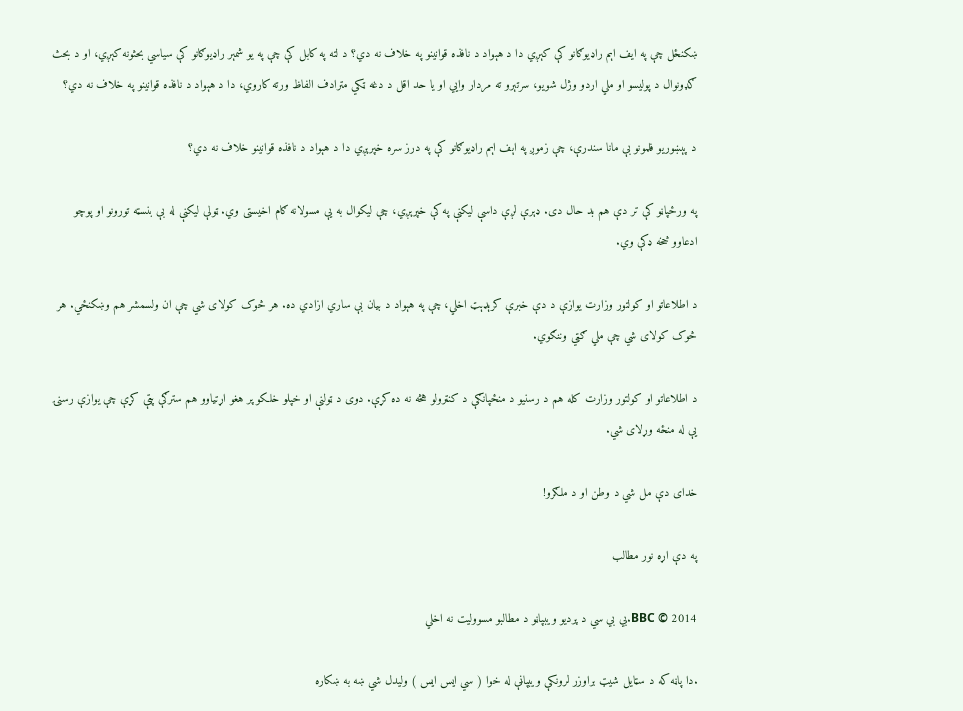ښکنځل چې په ايف اېم راډيوګانو کې کېږي دا د هېواد د نافذه قوانينو په خلاف نه دي؟ د لته په کابل کې چې په يو شمېر راډيوګانو کې سياسي بحثونه کېږي، او د بحث ګډونوال د پوليسو او ملي اردو وژل شويو، سرتېرو ته مردار وايي او يا حد اقل د دغه ټکي مترادف الفاظ ورته کاروي، دا د هېواد د نافذه قوانينو په خلاف نه دي؟

د پېښوريو فلمونو بې مانا سندرې، چې زموږ په اېف اېم راډيوګانو کې په درز سره خپرېږي دا د هېواد د نافذه قوانينو خلاف نه دي؟

په ورځپاڼو کې تر دې هم بد حال دی. ډېرې لږې داسې ليکنې په کې خپرېږي، چې ليکوال به يې مسولانه ګام اخيستی وي. ټولې ليکنې له بې بنسټه تورونو او پوچو ادعاوو څخه ډکې وي.

د اطلاعاتو او کولتور وزارت يوازې د دې خبرې کرېډېټ اخلي، چې په هېواد د بيان بې ساري ازادي ده. هر څوک کولای شي چې ان ولسمشر هم وښکنځي. هر څوک کولای شي چې ملي ګټي وننګوي.

د اطلاعاتو او کولتور وزارت کله هم د رسنيو د منځپانګې د کنټرولو هڅه نه ده کړې. دوی د ټولنې او خپلو خلکو پر هغو اړتياوو هم سترګې پټې کړې چې يوازې رسنۍ يې له منځه وړلای شي.

خدای دې مل شي د وطن او د ملګرو!

په دې اړه نور مطالب

BBC © 2014.بي بي سي د پرديو ويبپاڼو د مطالبو مسووليت نه اخلي

.دا پاڼه که د سټايل شيټ براوزر لرونکې ويبپاڼې له خوا ( سي ايس ايس ) وليدل شي ښه به ښکاره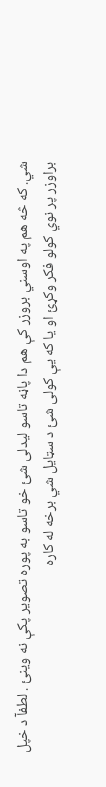شي. که څه هم په اوسني بروزر کې هم دا پاڼه تاسو ليدلى شئ خو تاسو به پوره تصوير پکې نه وينئ . لطفآ د خپل براوزر پر نوي کولو فکر وکړئ او يا که يې کولى شئ د سټايل شي برخه له کاره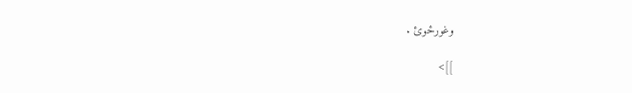وغورځوئ .

]]>